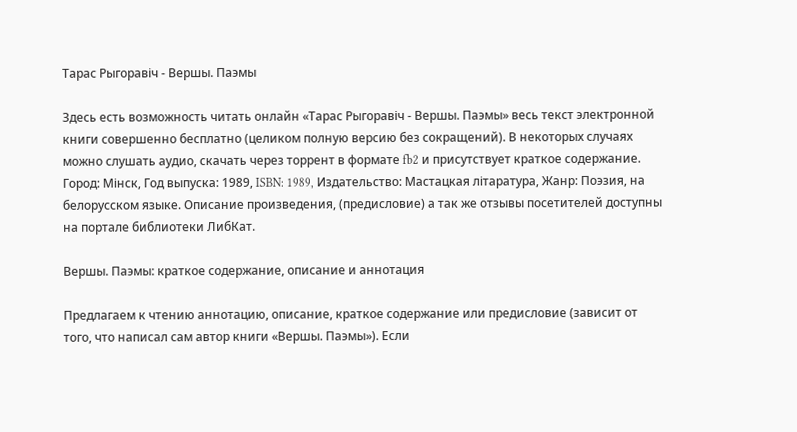Тарас Рыгоравіч - Вершы. Паэмы

Здесь есть возможность читать онлайн «Тарас Рыгоравіч - Вершы. Паэмы» весь текст электронной книги совершенно бесплатно (целиком полную версию без сокращений). В некоторых случаях можно слушать аудио, скачать через торрент в формате fb2 и присутствует краткое содержание. Город: Мінск, Год выпуска: 1989, ISBN: 1989, Издательство: Мастацкая літаратура, Жанр: Поэзия, на белорусском языке. Описание произведения, (предисловие) а так же отзывы посетителей доступны на портале библиотеки ЛибКат.

Вершы. Паэмы: краткое содержание, описание и аннотация

Предлагаем к чтению аннотацию, описание, краткое содержание или предисловие (зависит от того, что написал сам автор книги «Вершы. Паэмы»). Если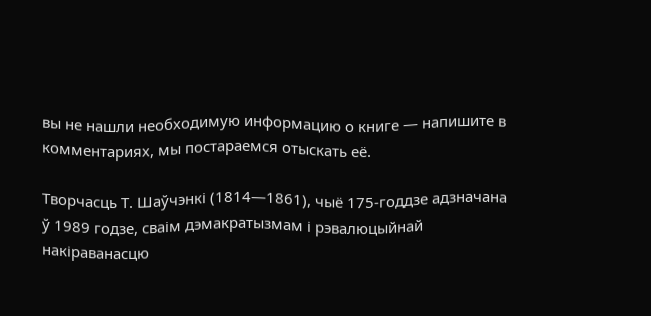вы не нашли необходимую информацию о книге — напишите в комментариях, мы постараемся отыскать её.

Творчасць Т. Шаўчэнкі (1814—1861), чыё 175-годдзе адзначана ў 1989 годзе, сваім дэмакратызмам і рэвалюцыйнай накіраванасцю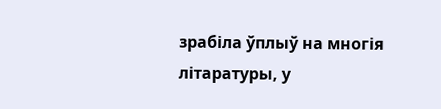зрабіла ўплыў на многія літаратуры, у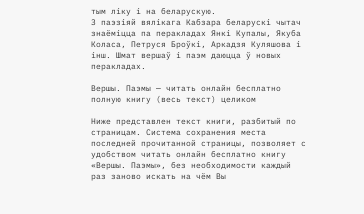тым ліку і на беларускую.
З паэзіяй вялікага Кабзара беларускі чытач знаёміцца па перакладах Янкі Купалы, Якуба Коласа, Петруся Броўкі, Аркадзя Куляшова і інш. Шмат вершаў і паэм даюцца ў новых перакладах.

Вершы. Паэмы — читать онлайн бесплатно полную книгу (весь текст) целиком

Ниже представлен текст книги, разбитый по страницам. Система сохранения места последней прочитанной страницы, позволяет с удобством читать онлайн бесплатно книгу «Вершы. Паэмы», без необходимости каждый раз заново искать на чём Вы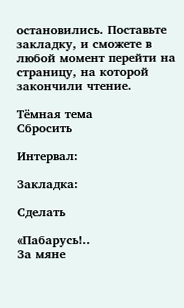остановились. Поставьте закладку, и сможете в любой момент перейти на страницу, на которой закончили чтение.

Тёмная тема
Сбросить

Интервал:

Закладка:

Сделать

«Пабарусь!..
За мяне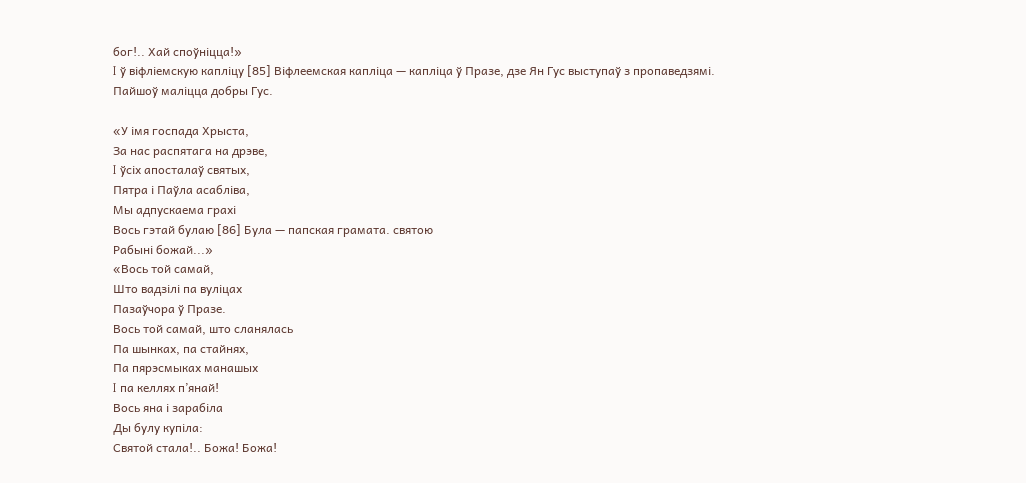бог!.. Хай споўніцца!»
I ў віфліемскую капліцу [85] Віфлеемская капліца — капліца ў Празе, дзе Ян Гус выступаў з пропаведзямі.
Пайшоў маліцца добры Гус.

«У імя госпада Хрыста,
За нас распятага на дрэве,
I ўсіх апосталаў святых,
Пятра і Паўла асабліва,
Мы адпускаема грахі
Вось гэтай булаю [86] Була — папская грамата. святою
Рабыні божай...»
«Вось той самай,
Што вадзілі па вуліцах
Пазаўчора ў Празе.
Вось той самай, што сланялась
Па шынках, па стайнях,
Па пярэсмыках манашых
I па келлях п’янай!
Вось яна і зарабіла
Ды булу купіла:
Святой стала!.. Божа! Божа!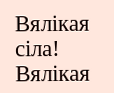Вялікая сіла!
Вялікая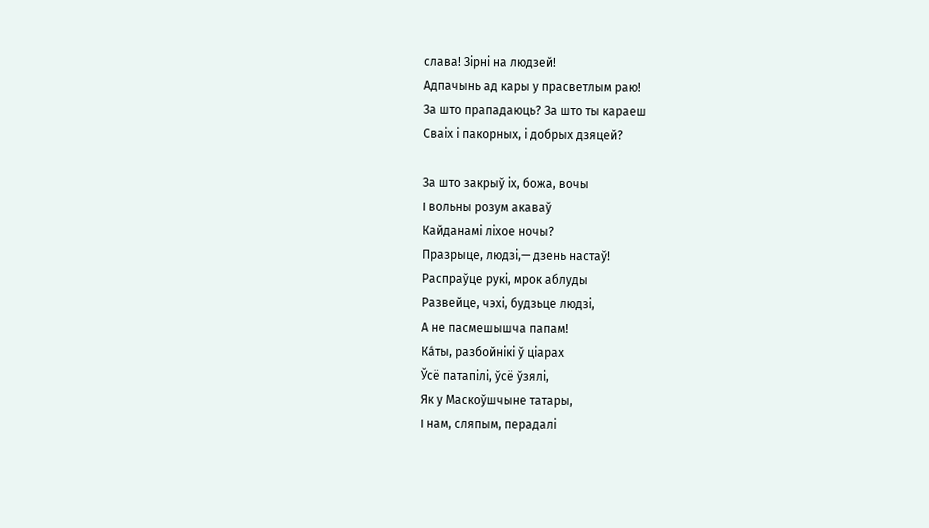слава! Зірні на людзей!
Адпачынь ад кары у прасветлым раю!
За што прападаюць? За што ты караеш
Сваіх і пакорных, і добрых дзяцей?

За што закрыў іх, божа, вочы
I вольны розум акаваў
Кайданамі ліхое ночы?
Празрыце, людзі,— дзень настаў!
Распраўце рукі, мрок аблуды
Развейце, чэхі, будзьце людзі,
А не пасмешышча папам!
Кáты, разбойнікі ў ціарах
Ўсё патапілі, ўсё ўзялі,
Як у Маскоўшчыне татары,
I нам, сляпым, перадалі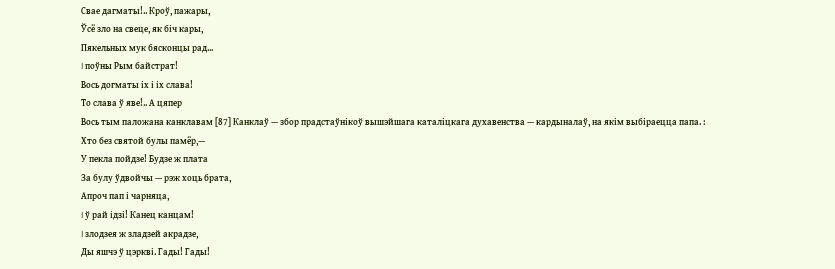Свае дагматы!.. Кроў, пажары,
Ўсё зло на свеце, як біч кары,
Пякельных мук бясконцы рад...
I поўны Рым байстрат!
Вось догматы іх і іх слава!
То слава ў яве!.. А цяпер
Вось тым паложана канклавам [87] Канклаў — збор прадстаўнікоў вышэйшага каталіцкага духавенства — кардыналаў, на якім выбіраецца папа. :
Хто без святой булы памёр,—
У пекла пойдзе! Будзе ж плата
За булу ўдвойчы — рэж хоць брата,
Апроч пап і чарняца,
I ў рай ідзі! Канец канцам!
I злодзея ж зладзей акрадзе,
Ды яшчэ ў цэркві. Гады! Гады!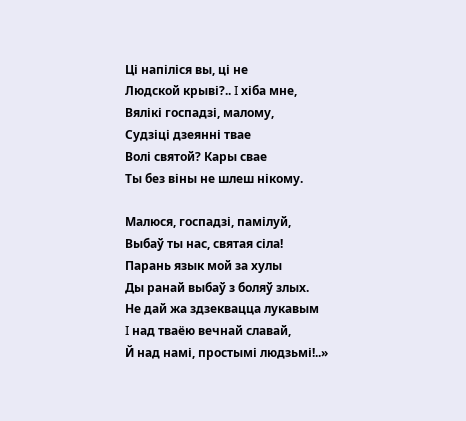Ці напіліся вы, ці не
Людской крыві?.. I хіба мне,
Вялікі госпадзі, малому,
Судзіці дзеянні твае
Волі святой? Кары свае
Ты без віны не шлеш нікому.

Малюся, госпадзі, памілуй,
Выбаў ты нас, святая сіла!
Парань язык мой за хулы
Ды ранай выбаў з боляў злых.
Не дай жа здзеквацца лукавым
I над тваёю вечнай славай,
Й над намі, простымі людзьмі!..»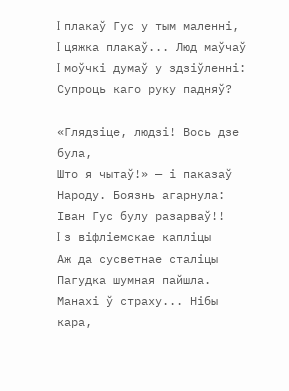I плакаў Гус у тым маленні,
I цяжка плакаў... Люд маўчаў
I моўчкі думаў у здзіўленні:
Супроць каго руку падняў?

«Глядзіце, людзі! Вось дзе була,
Што я чытаў!» — і паказаў
Народу. Боязнь агарнула:
Іван Гус булу разарваў!!
I з віфліемскае капліцы
Аж да сусветнае сталіцы
Пагудка шумная пайшла.
Манахі ў страху... Нібы кара,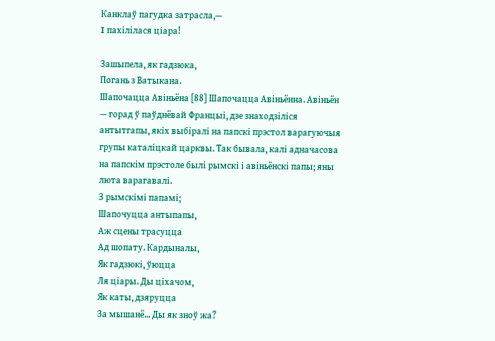Канклаў пагудка затрасла,—
I пахілілася ціара!

Зашыпела, як гадзюка,
Погань з Ватыкана.
Шапочацца Авіньёна [88] Шапочацца Авіньённа. Авіньён — горад ў паўднёвай Францыі, дзе знаходзіліся антытгапы, якіх выбіралі на папскі прэстол варагуючыя групы каталіцкай царквы. Так бывала, калі адначасова на папскім прэстоле былі рымскі і авіньёнскі папы; яны люта варагавалі.
З рымскімі папамі;
Шапочуцца антыпапы,
Аж сцены трасуцца
Ад шопату. Кардыналы,
Як гадзюкі, ўюцца
Ля ціары. Ды ціхачом,
Як каты, дзяруцца
За мышанё... Ды як зноў жа?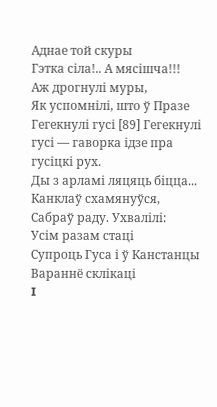Аднае той скуры
Гэтка сіла!.. А мясішча!!!
Аж дрогнулі муры,
Як успомнілі, што ў Празе
Гегекнулі гусі [89] Гегекнулі гусі — гаворка ідзе пра гусіцкі рух.
Ды з арламі ляцяць біцца...
Канклаў схамянуўся,
Сабраў раду. Ухвалілі:
Усім разам стаці
Супроць Гуса і ў Канстанцы
Вараннё склікаці
I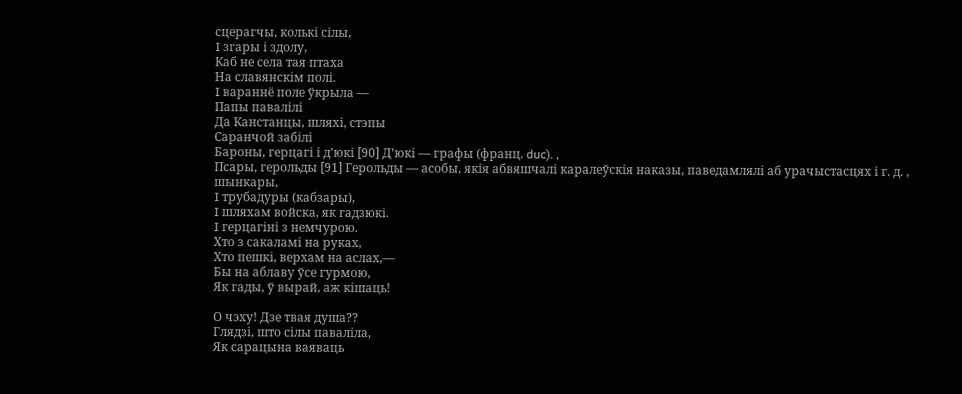сцерагчы, колькі сілы,
I згары і здолу,
Каб не села тая птаха
На славянскім полі.
I вараннё поле ўкрыла —
Папы павалілі
Да Канстанцы, шляхі, стэпы
Саранчой забілі
Бароны, герцагі і д’юкі [90] Д’юкі — графы (франц. duc). ,
Псары, герольды [91] Герольды — асобы, якія абвяшчалі каралеўскія наказы, паведамлялі аб урачыстасцях і г. д. , шынкары,
I трубадуры (кабзары),
I шляхам войска, як гадзюкі.
I герцагіні з немчурою.
Хто з сакаламі на руках,
Хто пешкі, верхам на аслах,—
Бы на аблаву ўсе гурмою,
Як гады, ў вырай, аж кішаць!

О чэху! Дзе твая душа??
Глядзі, што сілы паваліла,
Як сарацына ваяваць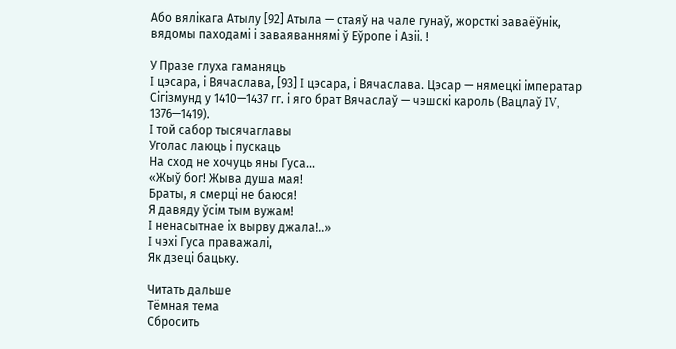Або вялікага Атылу [92] Атыла — стаяў на чале гунаў, жорсткі заваёўнік, вядомы паходамі і заваяваннямі ў Еўропе і Азіі. !

У Празе глуха гаманяць
I цэсара, і Вячаслава, [93] I цэсара, і Вячаслава. Цэсар — нямецкі імператар Сігізмунд у 1410—1437 гг. і яго брат Вячаслаў — чэшскі кароль (Вацлаў IV, 1376—1419).
I той сабор тысячаглавы
Уголас лаюць і пускаць
На сход не хочуць яны Гуса...
«Жыў бог! Жыва душа мая!
Браты, я смерці не баюся!
Я давяду ўсім тым вужам!
I ненасытнае іх вырву джала!..»
I чэхі Гуса праважалі,
Як дзеці бацьку.

Читать дальше
Тёмная тема
Сбросить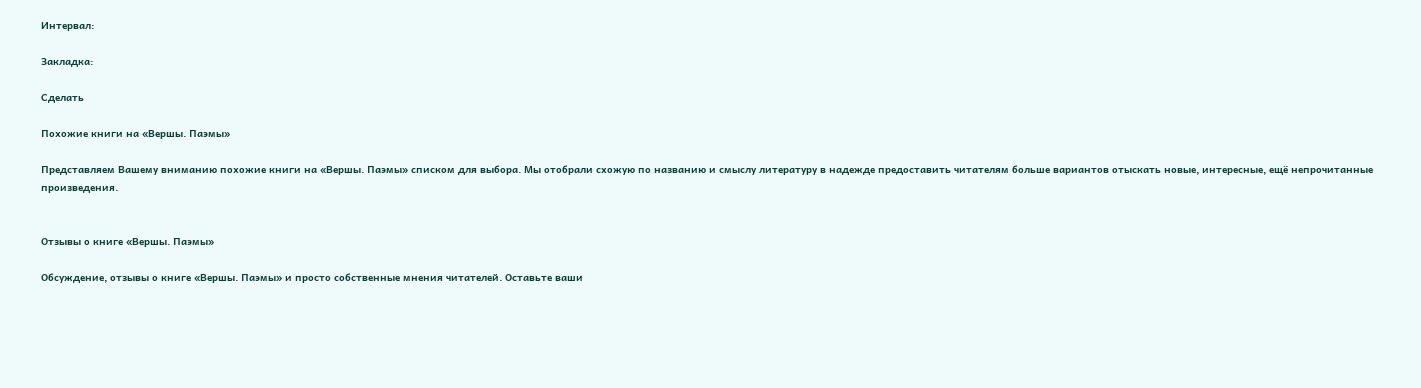Интервал:

Закладка:

Сделать

Похожие книги на «Вершы. Паэмы»

Представляем Вашему вниманию похожие книги на «Вершы. Паэмы» списком для выбора. Мы отобрали схожую по названию и смыслу литературу в надежде предоставить читателям больше вариантов отыскать новые, интересные, ещё непрочитанные произведения.


Отзывы о книге «Вершы. Паэмы»

Обсуждение, отзывы о книге «Вершы. Паэмы» и просто собственные мнения читателей. Оставьте ваши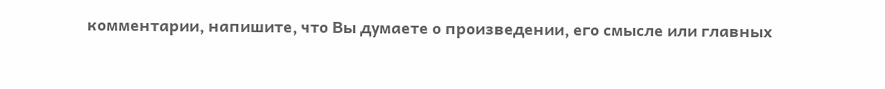комментарии, напишите, что Вы думаете о произведении, его смысле или главных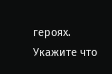героях. Укажите что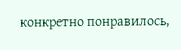конкретно понравилось,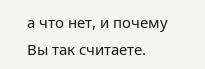а что нет, и почему Вы так считаете.